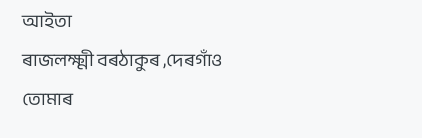আইতা
ৰাজলক্ষ্মী বৰঠাকুৰ ,দেৰগাঁও
তোমাৰ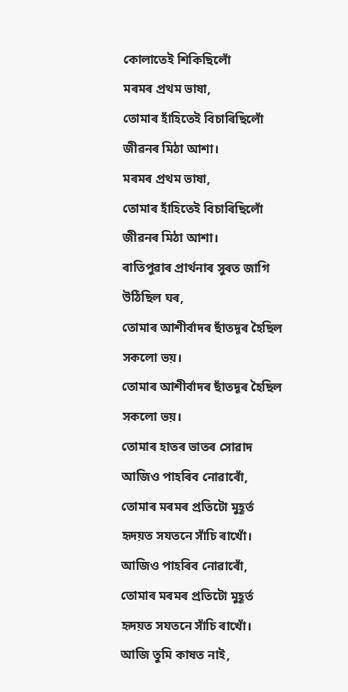কোলাতেই শিকিছিলোঁ
মৰমৰ প্ৰথম ভাষা,
তোমাৰ হাঁহিতেই বিচাৰিছিলোঁ
জীৱনৰ মিঠা আশা।
মৰমৰ প্ৰথম ভাষা,
তোমাৰ হাঁহিতেই বিচাৰিছিলোঁ
জীৱনৰ মিঠা আশা।
ৰাতিপুৱাৰ প্ৰাৰ্থনাৰ সুৰত জাগি উঠিছিল ঘৰ,
তোমাৰ আশীৰ্বাদৰ ছাঁতদূৰ হৈছিল সকলো ভয়।
তোমাৰ আশীৰ্বাদৰ ছাঁতদূৰ হৈছিল সকলো ভয়।
তোমাৰ হাতৰ ভাতৰ সোৱাদ
আজিও পাহৰিব নোৱাৰোঁ,
তোমাৰ মৰমৰ প্ৰতিটো মুহূৰ্ত
হৃদয়ত সযতনে সাঁচি ৰাখোঁ।
আজিও পাহৰিব নোৱাৰোঁ,
তোমাৰ মৰমৰ প্ৰতিটো মুহূৰ্ত
হৃদয়ত সযতনে সাঁচি ৰাখোঁ।
আজি তুমি কাষত নাই,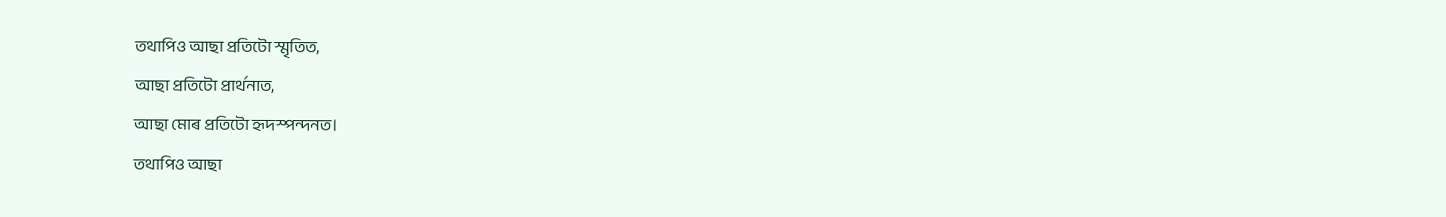তথাপিও আছা প্ৰতিটো স্মৃতিত,
আছা প্ৰতিটো প্ৰাৰ্থনাত,
আছা মোৰ প্ৰতিটো হৃদস্পন্দনত।
তথাপিও আছা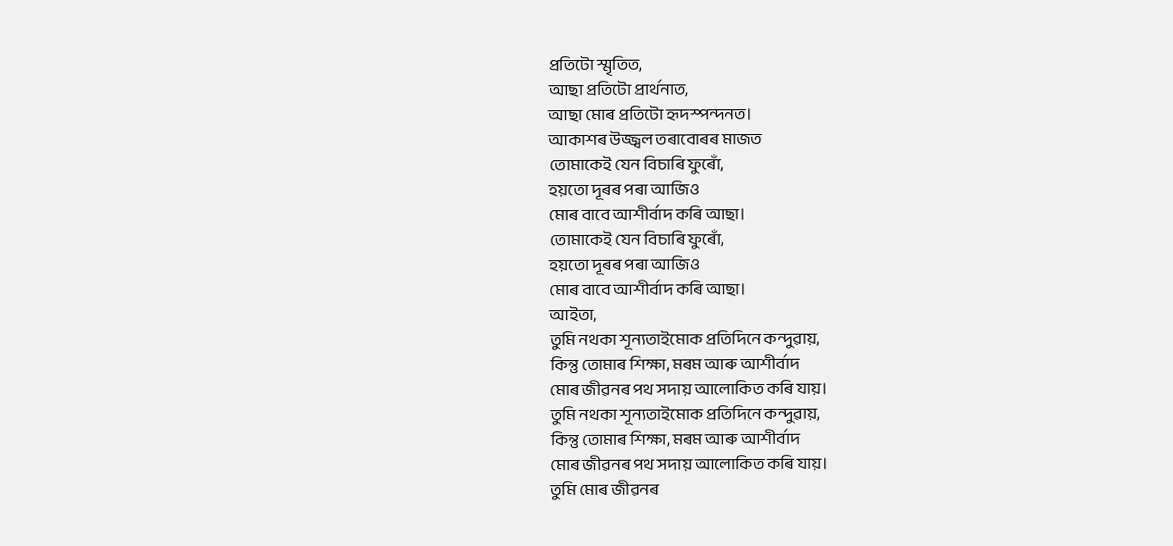প্ৰতিটো স্মৃতিত,
আছা প্ৰতিটো প্ৰাৰ্থনাত,
আছা মোৰ প্ৰতিটো হৃদস্পন্দনত।
আকাশৰ উজ্জ্বল তৰাবোৰৰ মাজত
তোমাকেই যেন বিচাৰি ফুৰোঁ,
হয়তো দূৰৰ পৰা আজিও
মোৰ বাবে আশীৰ্বাদ কৰি আছা।
তোমাকেই যেন বিচাৰি ফুৰোঁ,
হয়তো দূৰৰ পৰা আজিও
মোৰ বাবে আশীৰ্বাদ কৰি আছা।
আইতা,
তুমি নথকা শূন্যতাইমোক প্ৰতিদিনে কন্দুৱায়,
কিন্তু তোমাৰ শিক্ষা, মৰম আৰু আশীৰ্বাদ
মোৰ জীৱনৰ পথ সদায় আলোকিত কৰি যায়।
তুমি নথকা শূন্যতাইমোক প্ৰতিদিনে কন্দুৱায়,
কিন্তু তোমাৰ শিক্ষা, মৰম আৰু আশীৰ্বাদ
মোৰ জীৱনৰ পথ সদায় আলোকিত কৰি যায়।
তুমি মোৰ জীৱনৰ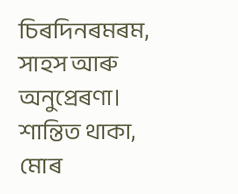চিৰদিনৰমৰম, সাহস আৰু অনুপ্ৰেৰণা।
শান্তিত থাকা, মোৰ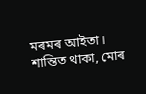মৰমৰ আইতা।
শান্তিত থাকা, মোৰ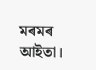মৰমৰ আইতা।